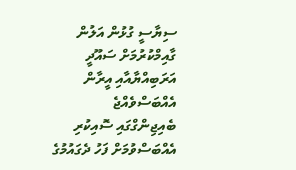ސިޔާސީ ގުޅުން އަލުން ގާއިމްކުރުމަށް ސައޫދީ އަރަބިއްޔާއާއި އީރާން އެއްބަސްވެއްޖެ
ބެއިޖިންގްގައި ސޮއިކުރި އެއްބަސްވުމަށް ފަހު ދެގައުމުގެ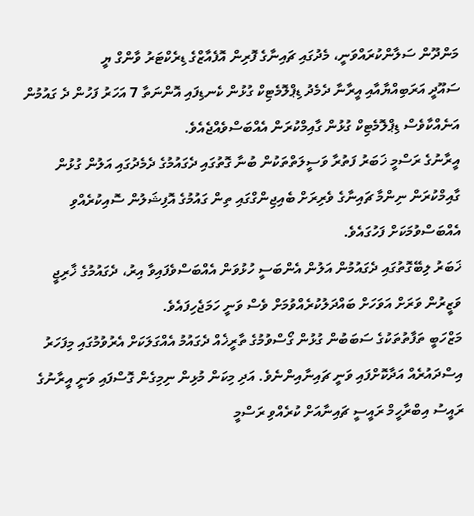މަންދޫން ސަލާންކުރައްވަނީ، މެދުގައި ޗައިނާގެ ފޮރިން އޮފެއާޒްގެ ޑިރެކްޓަރު ވާންގް ޔީ
ސައޫދީ އަރަބިއްޔާއާއި އީރާނާ ދެމެދު ޑިޕްލޮމެޓިކް ގުޅުން ކެނޑިފައި އޮންނަތާ 7 އަހަރު ފަހުން ދެ ގައުމުން އަނެއްކާވެސް ޑިޕްލޮމެޓިކް ގުޅުން ގާއިމްކުރަން އެއްބަސްވެއްޖެއެވެ.
އީރާނުގެ ރަސްމީ ޚަބަރު ފަތުރާ ވަސީލަތްތަކުން ބުނާ ގޮތުގައި ދެގައުމުގެ ދެމެދުގައި އަލުން ގުޅުން ގާއިމްކުރަން ނިންމާ ޗައިނާގެ ވެރިރަށް ބެއިޖިންގްގައި ތިން ގައުމުގެ އޮފިޝަލުން ސޮއިކުރެއްވި އެއްބަސްވުމަކަށް ފަހުގައެވެ.
ޚަބަރު ލިބޭގޮތުގައި ދެގައުމުން އަލުން އެންބަސީ ހުޅުވަން އެއްބަސްވެފައިވާ އިރު، ދެގައުމުގެ ޚާރިޖީ ވަޒީރުން ވަރަށް އަވަހަށް ބައްދަލުކުރެއްވުމަށް ވެސް ވަނީ ހަމަޖެހިފައެވެ.
މަޒްހަބީ ތަފާތުތަކުގެ ސަބަބުން ގުޅުން ގޯސްވުމުގެ ތާރީޚެއް ދެގައުމު އެއްގަލަކަށް އެރުވުމުގައި މިފަހަރު އިސްދައުރެއް އަދާކޮށްފައި ވަނީ ޗައިނާއިންނެވެ. އަދި މިކަން މުޅިން ނިމިގެން ގޮސްފައި ވަނީ އީރާނުގެ ރައީސު އިބްރާހީމް ރައީސީ ޗައިނާއަށް ކުރެއްވި ރަސްމީ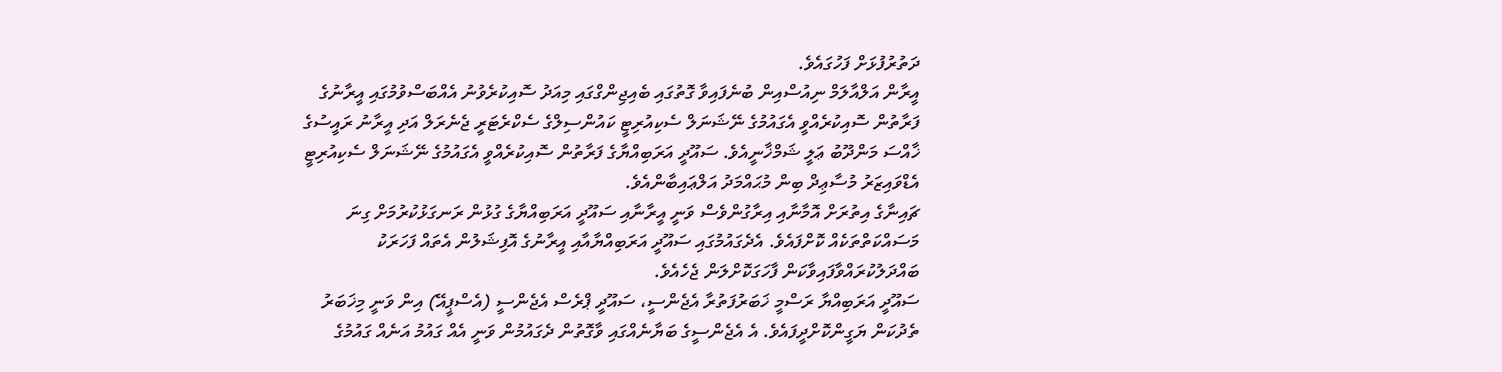ދަތުރުފުޅަށް ފަހުގައެވެ.
އީރާން އަލްއާލަމް ނިއުސްއިން ބުނެފައިވާ ގޮތުގައި ބެއިޖިންގްގައި މިއަދު ސޮއިކުރެވުނު އެއްބަސްވުމުގައި އީރާނުގެ ފަރާތުން ސޮއިކުރެއްވީ އެގައުމުގެ ނޭޝަނަލް ސެކިއުރިޓީ ކައުންސިލްގެ ސެކްރެޓަރީ ޖެނެރަލް އަދި އީރާނު ރައީސުގެ ޚާއްސަ މަންދޫބު ޢަލީ ޝަމްޚާނީއެވެ. ސައޫދީ އަރަބިއްޔާގެ ފަރާތުން ސޮއިކުރެއްވީ އެގައުމުގެ ނޭޝަނަލް ސެކިއުރިޓީ އެޑްވައިޒަރު މުސާޢިދް ބިން މުޙައްމަދު އަލްޢައިބާންއެވެ.
ޗައިނާގެ އިތުރަށް އޮމާނާއި އިރާގުންވެސް ވަނީ އީރާނާއި ސައޫދީ އަރަބިއްޔާގެ ގުޅުން ރަނގަޅުކުރުމަށް ގިނަ މަސައްކަތްތަކެއް ކޮށްފައެވެ. އެދެގައުމުގައި ސައޫދީ އަރަބިއްޔާއާއި އީރާނުގެ އޮފިޝަލުން އެތައް ފަހަރަކު ބައްދަލުކުރައްވާފައިވާކަން ފާހަގަކޮށްލަން ޖެހެއެވެ.
ސައޫދީ އަރަބިއްޔާ ރަސްމީ ޚަބަރުފަތުރާ އެޖެންސީ، ސައޫދީ ޕްރެސް އެޖެންސީ (އެސްޕީއޭ) އިން ވަނީ މިޚަބަރު ތެދުކަން ޔަގީންކޮށްދީފައެވެ. އެ އެޖެންސީގެ ބަޔާނެއްގައި ވާގޮތުން ދެގައުމުން ވަނީ އެއް ގައުމު އަނެއް ގައުމުގެ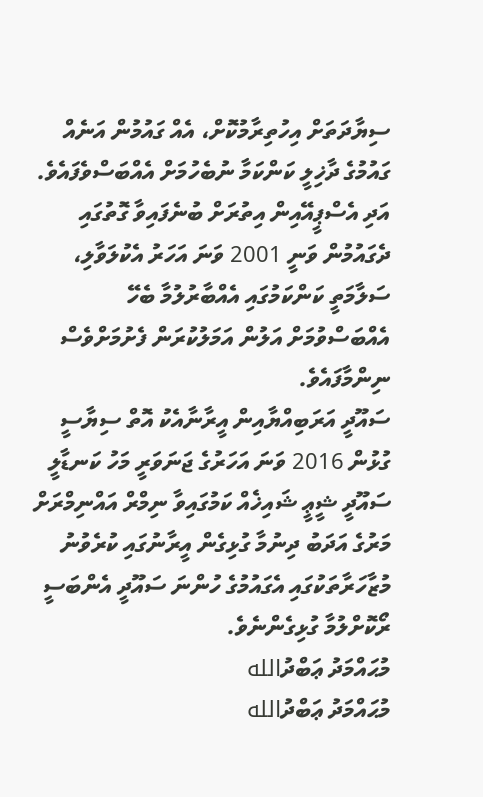ސިޔާދަތަށް އިހުތިރާމުކޮށް، އެއް ގައުމުން އަނެއް ގައުމުގެ ދާޚިލީ ކަންކަމާ ނުބެހުމަށް އެއްބަސްވެފައެވެ. އަދި އެސްޕީއޭއިން އިތުރަށް ބުނެފައިވާ ގޮތުގައި ދެގައުމުން ވަނީ 2001 ވަނަ އަހަރު އެކުލަވާލި، ސަލާމަތީ ކަންކަމުގައި އެއްބާރުލުމާ ބެހޭ އެއްބަސްވުމަށް އަލުން އަމަލުކުރަން ފެށުމަށްވެސް ނިންމާފައެވެ.
ސައޫދީ އަރަބިއްޔާއިން އީރާނާއެކު އޮތް ސިޔާސީ ގުޅުން 2016 ވަނަ އަހަރުގެ ޖަނަވަރީ މަހު ކަނޑާލީ ސައޫދީ ޝީޢީ ޝައިޚެއް ކަމުގައިވާ ނިމްރް އައްނިމްރަށް މަރުގެ އަދަބު ދިނުމާ ގުޅިގެން އީރާނުގައި ކުރެވުނު މުޒާހަރާތަކުގައި އެގައުމުގެ ހުންނަ ސައޫދީ އެންބަސީ ރޯކޮށްލުމާ ގުޅިގެންނެވެ.
މުޙައްމަދު ޢަބްދުالله
މުޙައްމަދު ޢަބްދުالله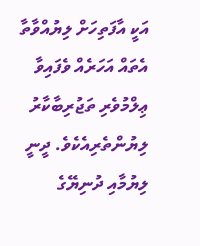އަކީ އާފަތިހަށް ލިޔުއްވާތާ އެތައް އަހަރެއް ވެފައިވާ ޢިލްމުވެރި ތަޖުރިބާކާރު ލިޔުންތެރިއެކެވެ. ދީނީ ލިޔުމާއި ދުނިޔޭގެ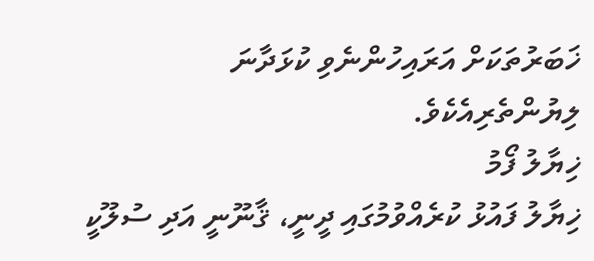ޚަބަރުތަކަށް އަރައިހުންނެވި ކުޅަދާނަ ލިޔުންތެރިއެކެވެ.
ޚިޔާލު ފޯމު
ޚިޔާލު ފައުޅު ކުރެއްވުމުގައި ދީނީ، ޤާނޫނީ އަދި ސުލޫކީ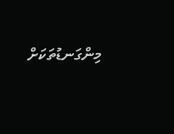މިންގަނޑުތަކަށް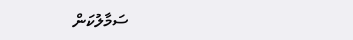ސަމާލުކަން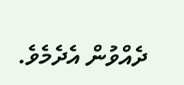ދެއްވުން އެދެމެވެ.